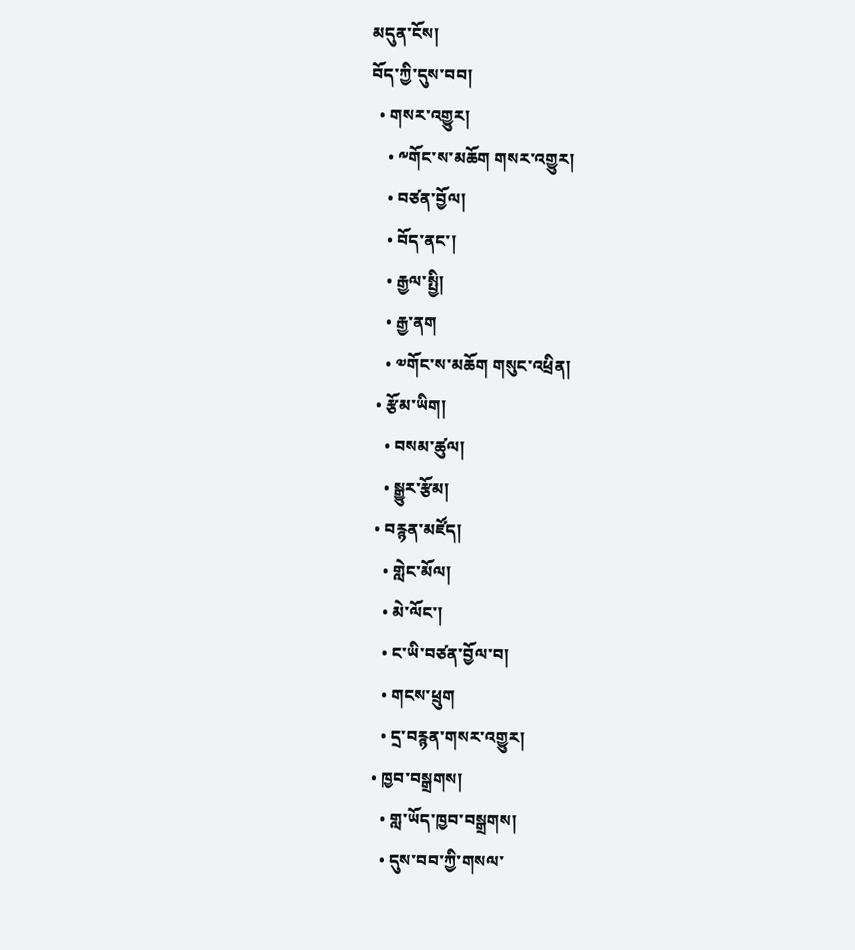མདུན་ངོས།
བོད་ཀྱི་དུས་བབ།
  • གསར་འགྱུར།
    • ༸གོང་ས་མཆོག གསར་འགྱུར།
    • བཙན་བྱོལ།
    • བོད་ནང་།
    • རྒྱལ་སྤྱི།
    • རྒྱ་ནག
    • ༧གོང་ས་མཆོག གསུང་འཕྲིན།
  • རྩོམ་ཡིག།
    • བསམ་ཚུལ།
    • སྒྱུར་རྩོམ།
  • བརྙན་མཛོད།
    • གླེང་མོལ།
    • མེ་ལོང་།
    • ང་ཡི་བཙན་བྱོལ་བ།
    • གངས་ཕྲུག
    • དྲ་བརྙན་གསར་འགྱུར།
  • ཁྱབ་བསྒྲགས།
    • གླ་ཡོད་ཁྱབ་བསྒྲགས།
    • དུས་བབ་ཀྱི་གསལ་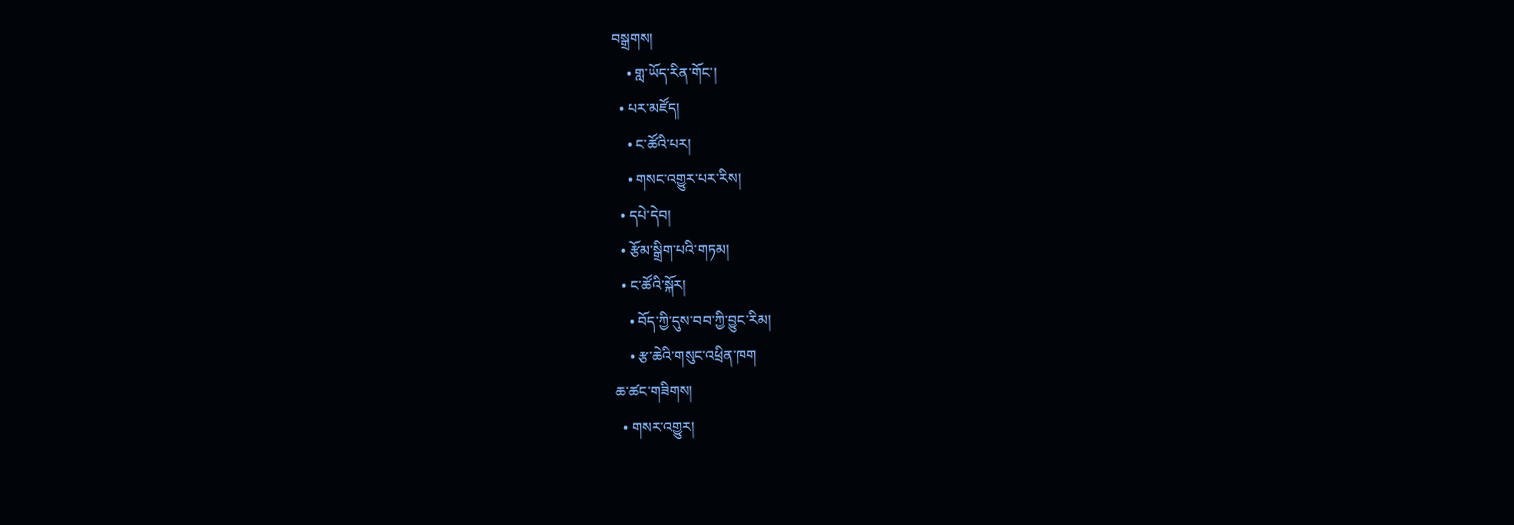བསྒྲགས།
    • གླ་ཡོད་རིན་གོང་།
  • པར་མཛོད།
    • ང་ཚོའི་པར།
    • གསང་འགྱུར་པར་རིས།
  • དཔེ་དེབ།
  • རྩོམ་སྒྲིག་པའི་གཏམ།
  • ང་ཚོའི་སྐོར།
    • བོད་ཀྱི་དུས་བབ་ཀྱི་བྱུང་རིམ།
    • རྩ་ཆེའི་གསུང་འཕྲིན་ཁག
ཆ་ཚང་གཟིགས།
  • གསར་འགྱུར།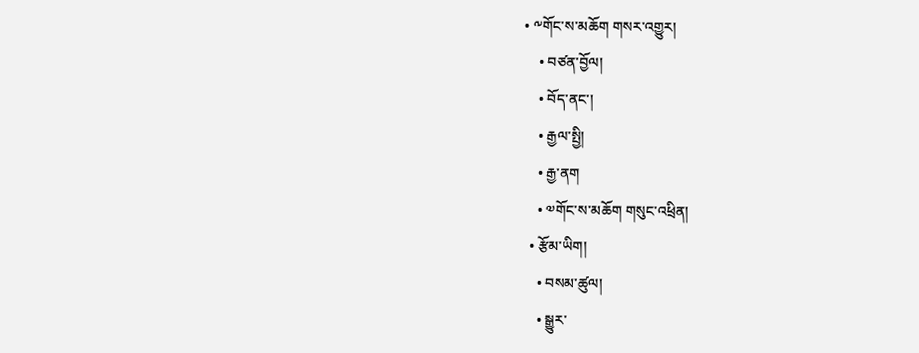• ༸གོང་ས་མཆོག གསར་འགྱུར།
    • བཙན་བྱོལ།
    • བོད་ནང་།
    • རྒྱལ་སྤྱི།
    • རྒྱ་ནག
    • ༧གོང་ས་མཆོག གསུང་འཕྲིན།
  • རྩོམ་ཡིག།
    • བསམ་ཚུལ།
    • སྒྱུར་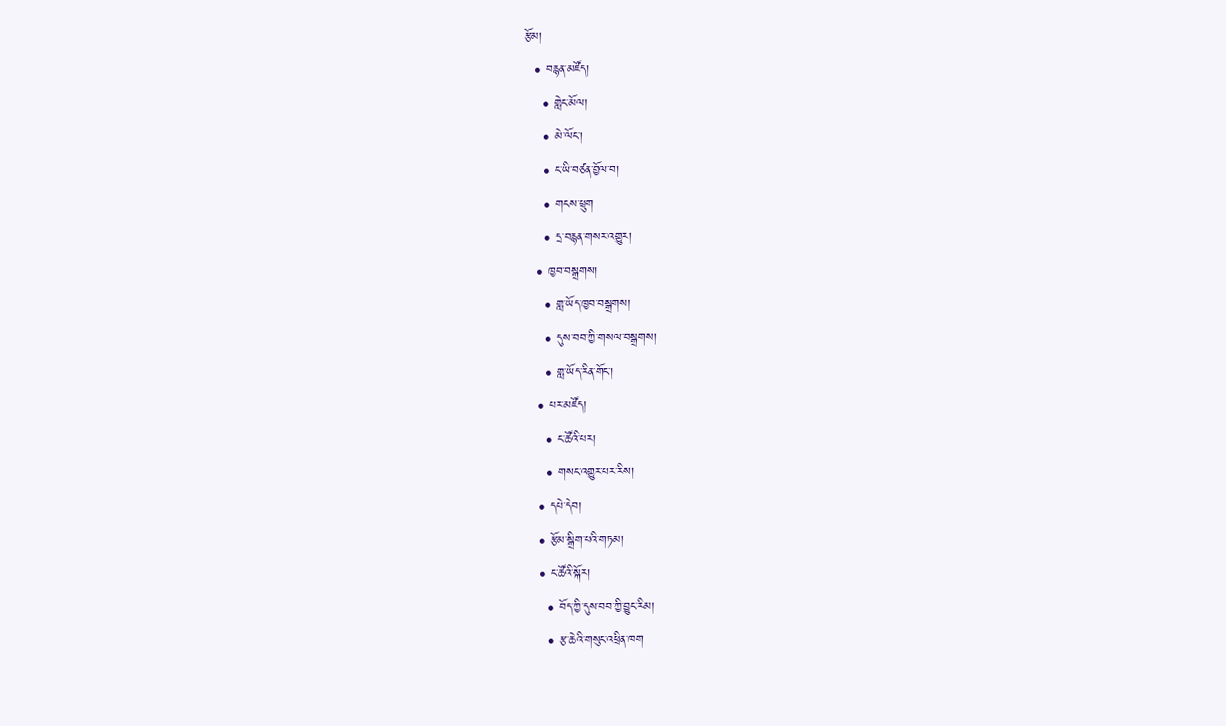རྩོམ།
  • བརྙན་མཛོད།
    • གླེང་མོལ།
    • མེ་ལོང་།
    • ང་ཡི་བཙན་བྱོལ་བ།
    • གངས་ཕྲུག
    • དྲ་བརྙན་གསར་འགྱུར།
  • ཁྱབ་བསྒྲགས།
    • གླ་ཡོད་ཁྱབ་བསྒྲགས།
    • དུས་བབ་ཀྱི་གསལ་བསྒྲགས།
    • གླ་ཡོད་རིན་གོང་།
  • པར་མཛོད།
    • ང་ཚོའི་པར།
    • གསང་འགྱུར་པར་རིས།
  • དཔེ་དེབ།
  • རྩོམ་སྒྲིག་པའི་གཏམ།
  • ང་ཚོའི་སྐོར།
    • བོད་ཀྱི་དུས་བབ་ཀྱི་བྱུང་རིམ།
    • རྩ་ཆེའི་གསུང་འཕྲིན་ཁག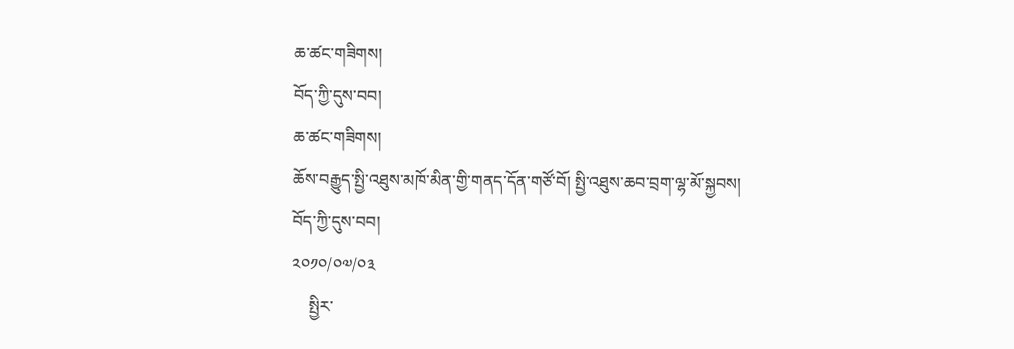ཆ་ཚང་གཟིགས།
བོད་ཀྱི་དུས་བབ།
ཆ་ཚང་གཟིགས།
ཆོས་བརྒྱུད་སྤྱི་འཐུས་མཁོ་མིན་གྱི་གནད་དོན་གཙོ་བོ། སྤྱི་འཐུས་ཆབ་བྲག་ལྷ་མོ་སྐྱབས།
བོད་ཀྱི་དུས་བབ།
༢༠༡༠/༠༧/༠༣
    སྤྱིར་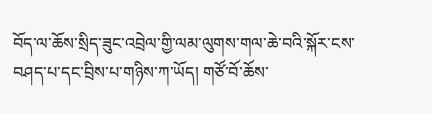བོད་ལ་ཆོས་སྲིད་ཟུང་འབྲེལ་གྱི་ལམ་ལུགས་གལ་ཆེ་བའི་སྐོར་ངས་བཤད་པ་དང་བྲིས་པ་གཉིས་ཀ་ཡོད། གཙོ་བོ་ཆོས་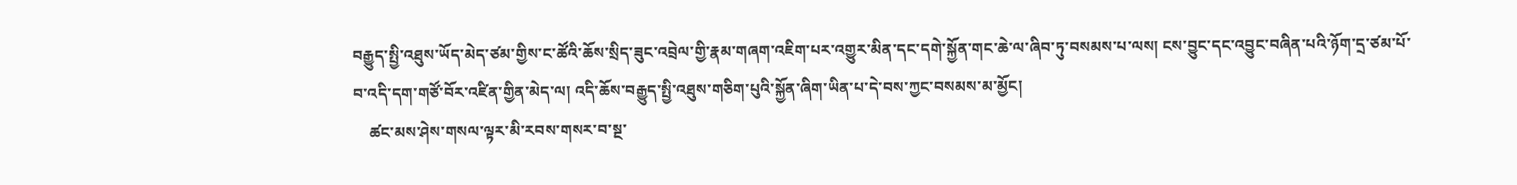བརྒྱུད་སྤྱི་འཐུས་ཡོད་མེད་ཙམ་གྱིས་ང་ཚོའི་ཆོས་སྲིད་ཟུང་འབྲེལ་གྱི་རྣམ་གཞག་འཇིག་པར་འགྱུར་མིན་དང་དགེ་སྐྱོན་གང་ཆེ་ལ་ཞིབ་ཏུ་བསམས་པ་ལས། ངས་བྱུང་དང་འབྱུང་བཞིན་པའི་ཉོག་དྲ་ཙམ་པོ་བ་འདི་དག་གཙོ་བོར་འཛིན་གྱིན་མེད་ལ། འདི་ཆོས་བརྒྱུད་སྤྱི་འཐུས་གཅིག་པུའི་སྐྱོན་ཞིག་ཡིན་པ་དེ་བས་ཀྱང་བསམས་མ་མྱོང།
    ཚང་མས་ཤེས་གསལ་ལྟར་མི་རབས་གསར་བ་སྔ་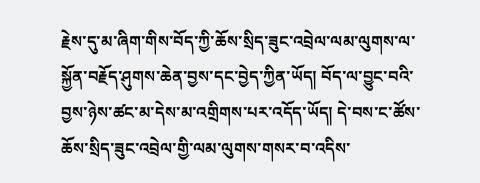རྗེས་དུ་མ་ཞིག་གིས་བོད་ཀྱི་ཆོས་སྲིད་ཟུང་འབྲེལ་ལམ་ལུགས་ལ་སྐྱོན་བརྗོད་ཤུགས་ཆེན་བྱས་དང་བྱེད་ཀྱིན་ཡོད། བོད་ལ་བྱུང་བའི་བྱས་ཉེས་ཚང་མ་དེས་མ་འགྲིགས་པར་འདོད་ཡོད། དེ་བས་ང་ཚོས་ཆོས་སྲིད་ཟུང་འབྲེལ་གྱི་ལམ་ལུགས་གསར་བ་འདིས་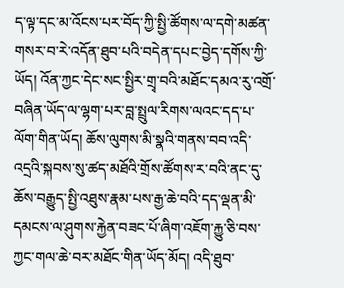ད་ལྟ་དང་མ་འོངས་པར་བོད་ཀྱི་སྤྱི་ཚོགས་ལ་དགེ་མཚན་གསར་བ་རེ་འདོན་ཐུབ་པའི་བདེན་དཔང་བྱེད་དགོས་ཀྱི་ཡོད། འོན་ཀྱང་དེང་སང་སྤྱིར་གྲྭ་བའི་མཐོང་དམའ་རུ་འགྲོ་བཞིན་ཡོད་ལ་ལྷག་པར་བླ་སྤྲུལ་རིགས་ལའང་དད་པ་ལོག་གིན་ཡོད། ཆོས་ལུགས་མི་སྣའི་གནས་བབ་འདི་འདྲའི་སྐབས་སུ་ཚད་མཐོའི་གྲོས་ཚོགས་ར་བའི་ནང་དུ་ཆོས་བརྒྱུད་སྤྱི་འཐུས་རྣམ་པས་རྒྱ་ཆེ་བའི་དད་ལྡན་མི་དམངས་ལ་ཤུགས་རྐྱེན་བཟང་པོ་ཞིག་འཇོག་རྐྱུ་ཅི་བས་ཀྱང་གལ་ཆེ་བར་མཐོང་གིན་ཡོད་མོད། འདི་ཐུབ་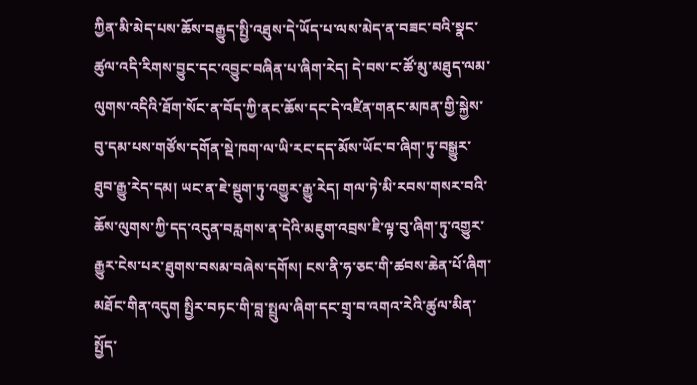ཀྱིན་མི་མེད་པས་ཆོས་བརྒྱུད་སྤྱི་འཐུས་དེ་ཡོད་པ་ལས་མེད་ན་བཟང་བའི་སྣང་ཚུལ་འདི་རིགས་བྱུང་དང་འབྱུང་བཞིན་པ་ཞིག་རེད། དེ་བས་ང་ཚོ་མུ་མཐུད་ལམ་ལུགས་འདིའི་ཐོག་སོང་ན་བོད་ཀྱི་ནང་ཆོས་དང་དེ་འཛིན་གནང་མཁན་གྱི་སྐྱེས་བུ་དམ་པས་གཙོས་དགོན་སྡེ་ཁག་ལ་ཡི་རང་དད་མོས་ཡོང་བ་ཞིག་ཏུ་བསྒྱུར་ཐུབ་རྒྱུ་རེད་དམ། ཡང་ན་ཇེ་སྡུག་ཏུ་འགྱུར་རྒྱུ་རེད། གལ་ཏེ་མི་རབས་གསར་བའི་ཆོས་ལུགས་ཀྱི་དད་འདུན་བརླགས་ན་དེའི་མཇུག་འབྲས་ཇི་ལྟ་བུ་ཞིག་ཏུ་འགྱུར་རྒྱུར་ངེས་པར་ཐུགས་བསམ་བཞེས་དགོས། ངས་ནི་ཧ་ཅང་གི་ཚབས་ཆེན་པོ་ཞིག་མཐོང་གིན་འདུག སྤྱིར་བཏང་གི་བླ་སྤྲུལ་ཞིག་དང་གྲྭ་བ་འགའ་རེའི་ཚུལ་མིན་སྤྱོད་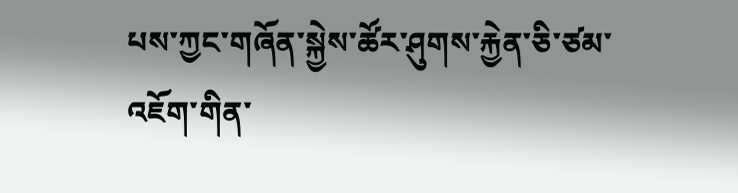པས་ཀྱང་གཞོན་སྐྱེས་ཚོར་ཤུགས་རྐྱེན་ཅི་ཙམ་འཇོག་གིན་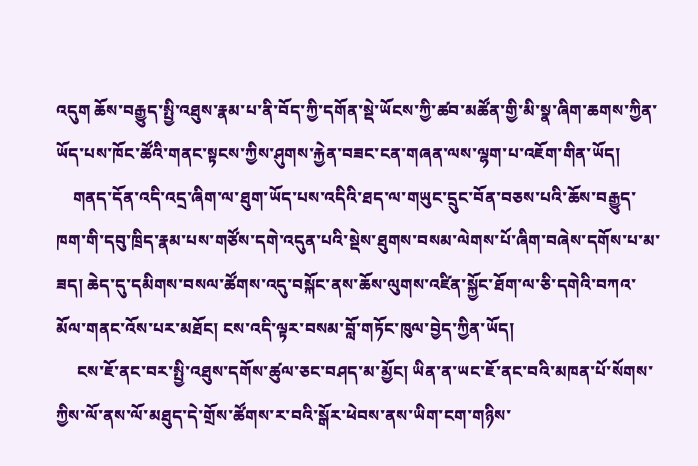འདུག ཆོས་བརྒྱུད་སྤྱི་འཐུས་རྣམ་པ་ནི་བོད་ཀྱི་དགོན་སྡེ་ཡོངས་ཀྱི་ཚབ་མཚོན་གྱི་མི་སྣ་ཞིག་ཆགས་ཀྱིན་ཡོད་པས་ཁོང་ཚོའི་གནང་སྟངས་ཀྱིས་ཤུགས་རྐྱེན་བཟང་ངན་གཞན་ལས་ལྷག་པ་འཇོག་གིན་ཡོད།
    གནད་དོན་འདི་འདྲ་ཞིག་ལ་ཐུག་ཡོད་པས་འདིའི་ཐད་ལ་གཡུང་དྲུང་བོན་བཅས་པའི་ཆོས་བརྒྱུད་ཁག་གི་དབུ་ཁྲིད་རྣམ་པས་གཙོས་དགེ་འདུན་པའི་སྡེས་ཐུགས་བསམ་ལེགས་པོ་ཞིག་བཞེས་དགོས་པ་མ་ཟད། ཆེད་དུ་དམིགས་བསལ་ཚོགས་འདུ་བསྐོང་ནས་ཆོས་ལུགས་འཛིན་སྐྱོང་ཐོག་ལ་ཅི་དགེའི་བཀའ་མོལ་གནང་འོས་པར་མཐོང། ངས་འདི་ལྟར་བསམ་བློ་གཏོང་ཁུལ་བྱེད་ཀྱིན་ཡོད།
     ངས་ཇོ་ནང་བར་སྤྱི་འཐུས་དགོས་ཚུལ་ཅང་བཤད་མ་མྱོང། ཡིན་ན་ཡང་ཇོ་ནང་བའི་མཁན་པོ་སོགས་ཀྱིས་ལོ་ནས་ལོ་མཐུད་དེ་གྲོས་ཚོགས་ར་བའི་སྒོར་ཕེབས་ནས་ཡིག་ངག་གཉིས་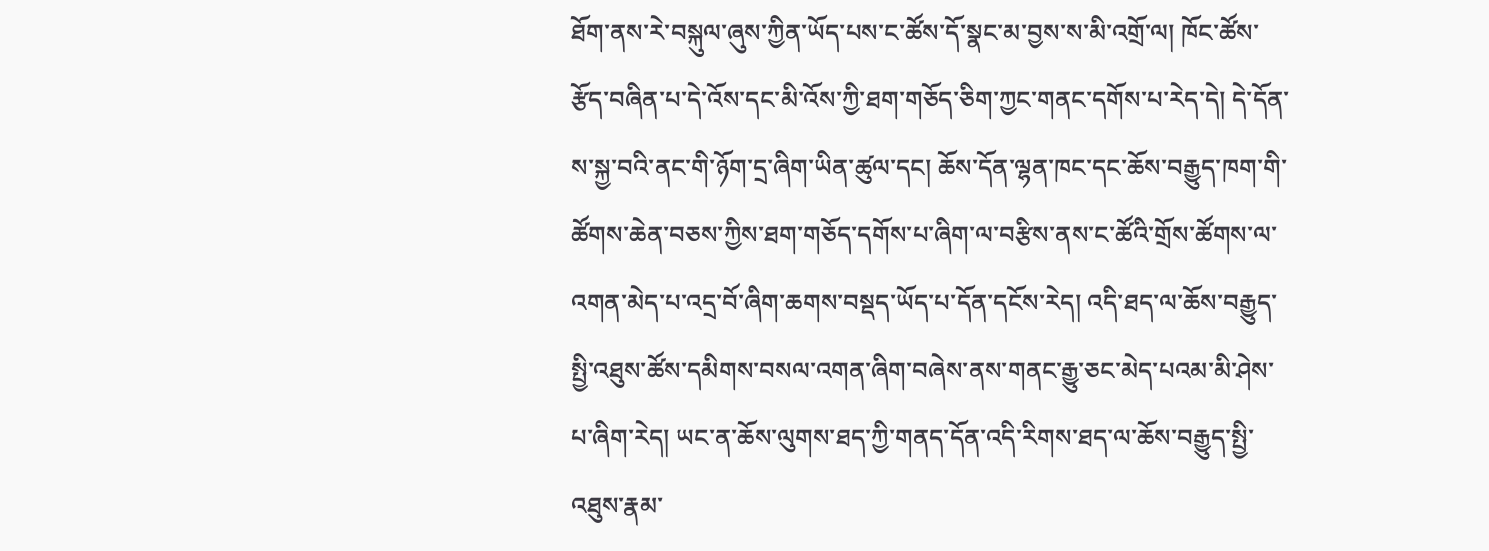ཐོག་ནས་རེ་བསྐུལ་ཞུས་ཀྱིན་ཡོད་པས་ང་ཚོས་དོ་སྣང་མ་བྱས་ས་མི་འགྲོ་ལ། ཁོང་ཚོས་རྩོད་བཞིན་པ་དེ་འོས་དང་མི་འོས་ཀྱི་ཐག་གཅོད་ཅིག་ཀྱང་གནང་དགོས་པ་རེད་དེ། དེ་དོན་ས་སྐྱ་བའི་ནང་གི་ཉོག་དྲ་ཞིག་ཡིན་ཚུལ་དང། ཆོས་དོན་ལྷན་ཁང་དང་ཆོས་བརྒྱུད་ཁག་གི་ཚོགས་ཆེན་བཅས་ཀྱིས་ཐག་གཅོད་དགོས་པ་ཞིག་ལ་བརྩིས་ནས་ང་ཚོའི་གྲོས་ཚོགས་ལ་འགན་མེད་པ་འདྲ་བོ་ཞིག་ཆགས་བསྡད་ཡོད་པ་དོན་དངོས་རེད། འདི་ཐད་ལ་ཆོས་བརྒྱུད་སྤྱི་འཐུས་ཚོས་དམིགས་བསལ་འགན་ཞིག་བཞེས་ནས་གནང་རྒྱུ་ཅང་མེད་པའམ་མི་ཤེས་པ་ཞིག་རེད། ཡང་ན་ཆོས་ལུགས་ཐད་ཀྱི་གནད་དོན་འདི་རིགས་ཐད་ལ་ཆོས་བརྒྱུད་སྤྱི་འཐུས་རྣམ་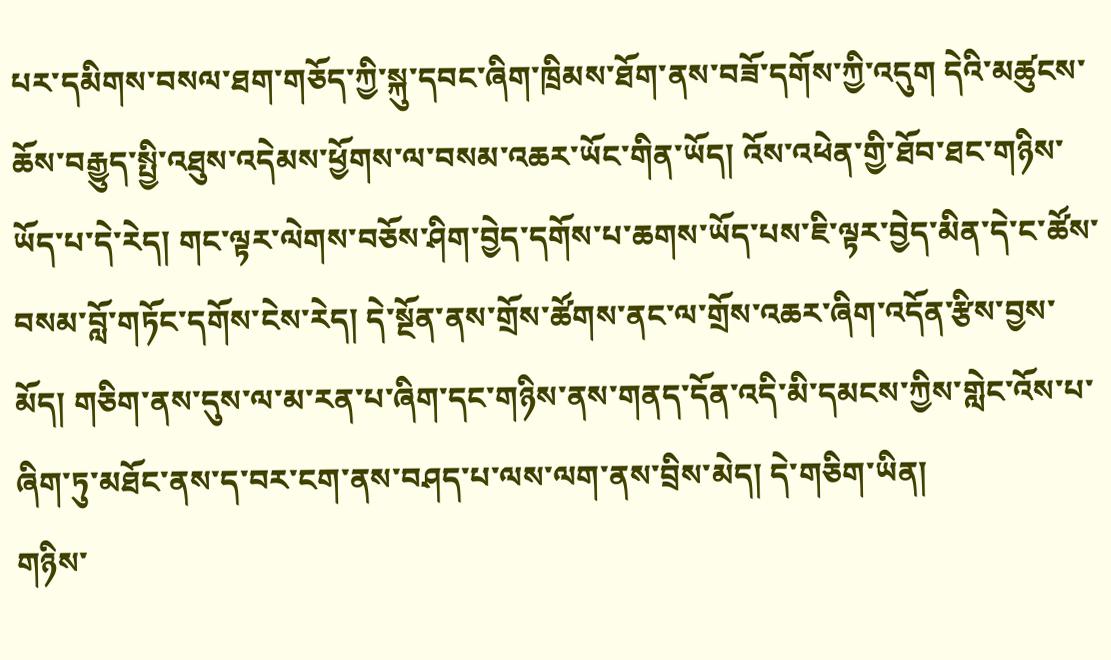པར་དམིགས་བསལ་ཐག་གཅོད་ཀྱི་སྐུ་དབང་ཞིག་ཁྲིམས་ཐོག་ནས་བཟོ་དགོས་ཀྱི་འདུག དེའི་མཚུངས་ཆོས་བརྒྱུད་སྤྱི་འཐུས་འདེམས་ཕྱོགས་ལ་བསམ་འཆར་ཡོང་གིན་ཡོད། འོས་འཕེན་གྱི་ཐོབ་ཐང་གཉིས་ཡོད་པ་དེ་རེད། གང་ལྟར་ལེགས་བཅོས་ཤིག་བྱེད་དགོས་པ་ཆགས་ཡོད་པས་ཇི་ལྟར་བྱེད་མིན་དེ་ང་ཚོས་བསམ་བློ་གཏོང་དགོས་ངེས་རེད། དེ་སྔོན་ནས་གྲོས་ཚོགས་ནང་ལ་གྲོས་འཆར་ཞིག་འདོན་རྩིས་བྱས་མོད། གཅིག་ནས་དུས་ལ་མ་རན་པ་ཞིག་དང་གཉིས་ནས་གནད་དོན་འདི་མི་དམངས་ཀྱིས་གླེང་འོས་པ་ཞིག་ཏུ་མཐོང་ནས་ད་བར་ངག་ནས་བཤད་པ་ལས་ལག་ནས་བྲིས་མེད། དེ་གཅིག་ཡིན།
གཉིས་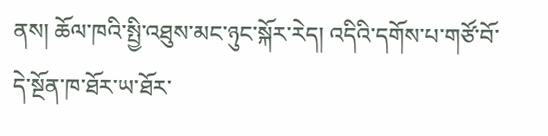ནས། ཆོལ་ཁའི་སྤྱི་འཐུས་མང་ཉུང་སྐོར་རེད། འདིའི་དགོས་པ་གཙོ་བོ་དེ་སྔོན་ཁ་ཐོར་ཡ་ཐོར་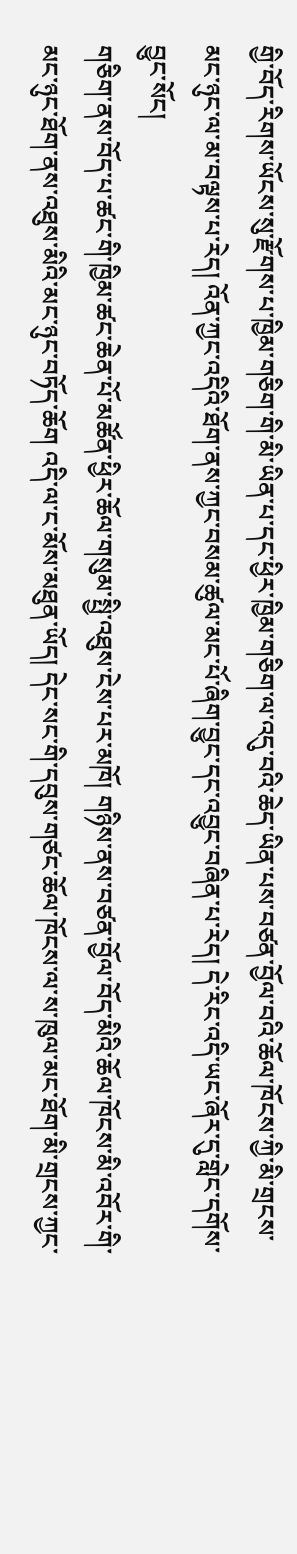གྱི་བོད་རིགས་ཡོངས་སུ་རྫོགས་པ་ཁྱིམ་གཅིག་གི་མི་ཡིན་པ་དང་ཕྱིར་ཁྱིམ་གཅིག་ལ་འདུ་བའི་ཆེད་ཡིན་པས་བཙན་བྱོལ་བའི་ཆོལ་ཁོངས་ཀྱི་མི་གྲངས་མང་ཉུང་ལ་མ་བལྟས་པ་རེད། འོན་ཀྱང་འདིའི་ཐོག་ནས་ཀྱང་བསམ་ཚུལ་མང་པོ་ཞིག་བྱུང་དང་འབྱུང་བཞིན་པ་རེད། དེ་རིང་འདི་ཡང་ཞོར་དུ་གླེང་དགོས་བྱུང་སོང།
གཅིག་ནས་བོད་པ་ཚང་གི་ཁྱིམ་ཚང་ཆེན་པོ་མཚོན་ཕྱིར་ཆོལ་གསུམ་སྤྱི་འཐུས་ངེས་པར་མཁོ། གཉིས་ནས་བཙན་བྱོལ་བོད་མིའི་ཆོལ་ཁོངས་མི་འབོར་གི་མང་ཉུང་ཐོག་ནས་འཐུས་མིའི་མང་ཉུང་བཏོད་ཆོག འདི་ལ་ང་མོས་མཐུན་ཡོད། དེང་སང་གི་དབུས་གཙང་ཆོལ་ཁོངས་ལ་ས་ཁུལ་མང་ཐོག་མི་གྲངས་ཀྱང་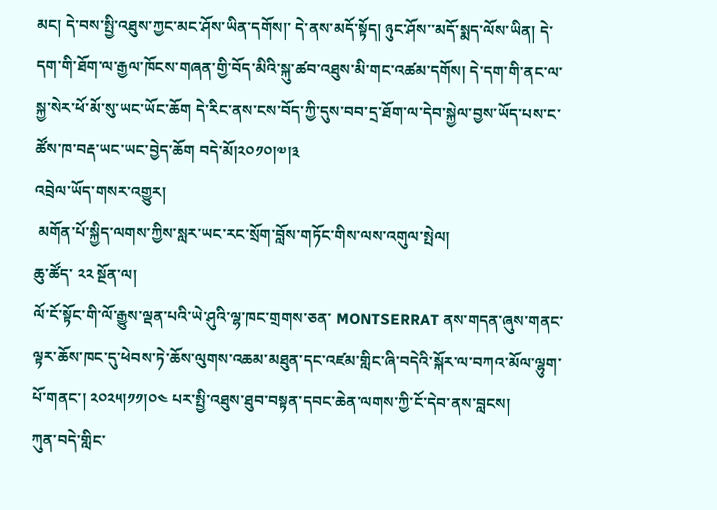མང། དེ་བས་སྤྱི་འཐུས་ཀྱང་མང་ཤོས་ཡིན་དགོས།་ དེ་ནས་མདོ་སྟོད། ཉུང་ཤོས་་མདོ་སྨད་ལོས་ཡིན། དེ་དག་གི་ཐོག་ལ་རྒྱལ་ཁོངས་གཞན་གྱི་བོད་མིའི་སྐུ་ཚབ་འཐུས་མི་གང་འཚམ་དགོས། དེ་དག་གི་ནང་ལ་སྐྱ་སེར་ཕོ་མོ་སུ་ཡང་ཡོང་ཆོག དེ་རིང་ནས་ངས་བོད་ཀྱི་དུས་བབ་དྲ་ཐོག་ལ་དེབ་སྐྱེལ་བྱས་ཡོད་པས་ང་ཚོས་ཁ་བརྡ་ཡང་ཡང་བྱེད་ཆོག བདེ་མོ།༢༠༡༠།༧།༣
འབྲེལ་ཡོད་གསར་འགྱུར།
 མགོན་པོ་སྐྱིད་ལགས་ཀྱིས་སླར་ཡང་རང་སྲོག་བློས་གཏོང་གིས་ལས་འགུལ་སྤེལ།
ཆུ་ཚོད་ ༢༢ སྔོན་ལ།
ལོ་ངོ་སྟོང་གི་ལོ་རྒྱུས་ལྡན་པའི་ཡེ་ཤུའི་ལྷ་ཁང་གྲགས་ཅན་ MONTSERRAT ནས་གདན་ཞུས་གནང་ལྟར་ཆོས་ཁང་དུ་ཕེབས་ཏེ་ཆོས་ལུགས་འཆམ་མཐུན་དང་འཛམ་གླིང་ཞི་བདེའི་སྐོར་ལ་བཀའ་མོལ་ལྷུག་པོ་གནང་། ༢༠༢༥།༡༡།༠༤ པར་སྤྱི་འཐུས་ཐུབ་བསྟན་དབང་ཆེན་ལགས་ཀྱི་ངོ་དེབ་ནས་བླངས།
ཀུན་བདེ་གླིང་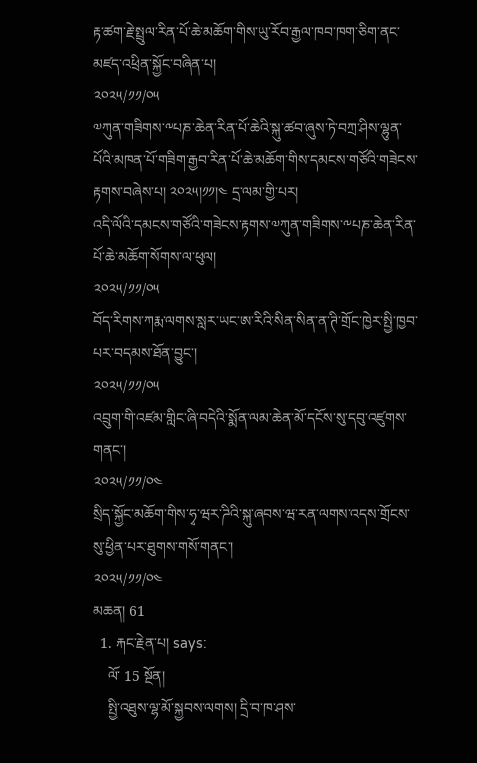རྟ་ཚག་རྗེ་སྤྲུལ་རིན་པོ་ཆེ་མཆོག་གིས་ཡུ་རོབ་རྒྱལ་ཁབ་ཁག་ཅིག་ནང་མཛད་འཕྲིན་སྐྱོང་བཞིན་པ།
༢༠༢༥/༡༡/༠༥
༧ཀུན་གཟིགས་༸པཎ་ཆེན་རིན་པོ་ཆེའི་སྐུ་ཚབ་ཞུས་ཏེ་བཀྲ་ཤིས་ལྷུན་པོའི་མཁན་པོ་གཟིག་རྒྱབ་རིན་པོ་ཆེ་མཆོག་གིས་དམངས་གཙོའི་གཟེངས་རྟགས་བཞེས་པ། ༢༠༢༥།༡༡།༤ དྲ་ལམ་གྱི་པར།
འདི་ལོའི་དམངས་གཙོའི་གཟེངས་རྟགས་༧ཀུན་གཟིགས་༸པཎ་ཆེན་རིན་པོ་ཆེ་མཆོག་སོགས་ལ་ཕུལ།
༢༠༢༥/༡༡/༠༥
བོད་རིགས་ཀརྨ་ལགས་སླར་ཡང་ཨ་རིའི་སིན་སིན་ན་ཊི་གྲོང་ཁྱེར་སྤྱི་ཁྱབ་པར་བདམས་ཐོན་བྱུང་།
༢༠༢༥/༡༡/༠༥
འབྲུག་གི་འཛམ་གླིང་ཞི་བདེའི་སྨོན་ལམ་ཆེན་མོ་དངོས་སུ་དབུ་འཛུགས་གནང་།
༢༠༢༥/༡༡/༠༤
སྲིད་སྐྱོང་མཆོག་གིས་ཧྭ་ཝར་ཌིའི་སྐུ་ཞབས་ཝ་རན་ལགས་འདས་གྲོངས་སུ་ཕྱིན་པར་ཐུགས་གསོ་གནང་།
༢༠༢༥/༡༡/༠༤
མཆན། 61
  1. རྐང་རྗེན་པ། says:
    ལོ་ 15 སྔོན།
    སྤྱི་འཐུས་ལྷ་མོ་སྐྱབས་ལགས། དྲི་བ་ཁ་ཤས་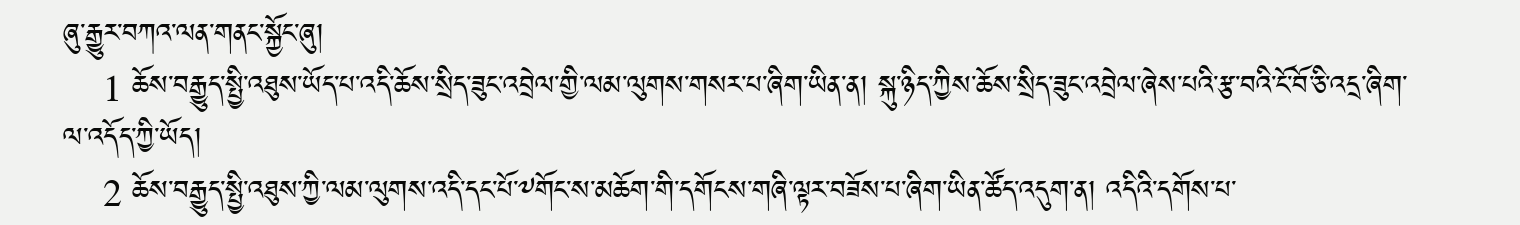ཞུ་རྒྱུར་བཀའ་ལན་གནང་སྐྱོང་ཞུ།
    1 ཆོས་བརྒྱུད་སྤྱི་འཐུས་ཡོད་པ་འདི་ཆོས་སྲིད་ཟུང་འབྲེལ་གྱི་ལམ་ལུགས་གསར་པ་ཞིག་ཡིན་ན། སྐུ་ཉིད་ཀྱིས་ཆོས་སྲིད་ཟུང་འབྲེལ་ཞེས་པའི་རྩ་བའི་ངོ་བོ་ཅི་འདྲ་ཞིག་ལ་འདོད་ཀྱི་ཡོད།
    2 ཆོས་བརྒྱུད་སྤྱི་འཐུས་ཀྱི་ལམ་ལུགས་འདི་དང་པོ་༸གོང་ས་མཆོག་གི་དགོངས་གཞི་ལྟར་བཟོས་པ་ཞིག་ཡིན་ཚོད་འདུག་ན། འདིའི་དགོས་པ་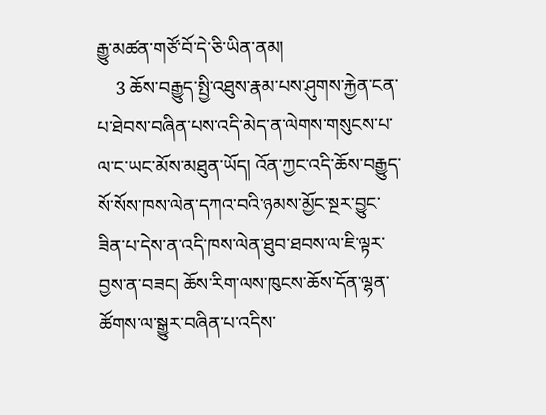རྒྱུ་མཚན་གཙོ་བོ་དེ་ཅི་ཡིན་ནམ།
    3 ཆོས་བརྒྱུད་སྤྱི་འཐུས་རྣམ་པས་ཤུགས་རྐྱེན་ངན་པ་ཐེབས་བཞིན་པས་འདི་མེད་ན་ལེགས་གསུངས་པ་ལ་ང་ཡང་མོས་མཐུན་ཡོད། འོན་ཀྱང་འདི་ཆོས་བརྒྱུད་སོ་སོས་ཁས་ལེན་དཀའ་བའི་ཉམས་མྱོང་སྔར་བྱུང་ཟིན་པ་དེས་ན་འདི་ཁས་ལེན་ཐུབ་ཐབས་ལ་ཇི་ལྟར་བྱས་ན་བཟང། ཆོས་རིག་ལས་ཁུངས་ཆོས་དོན་ལྷན་ཚོགས་ལ་སྒྱུར་བཞིན་པ་འདིས་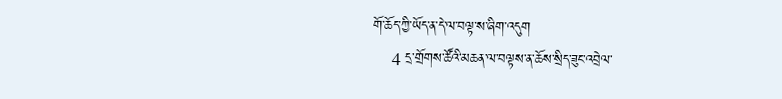གོ་ཆོད་ཀྱི་ཡོད་ན་དེ་ལ་བལྟ་ས་ཞིག་འདུག
    4 དྲ་གྲོགས་ཚོའི་མཆན་ལ་བལྟས་ན་ཆོས་སྲིད་ཟུང་འབྲེལ་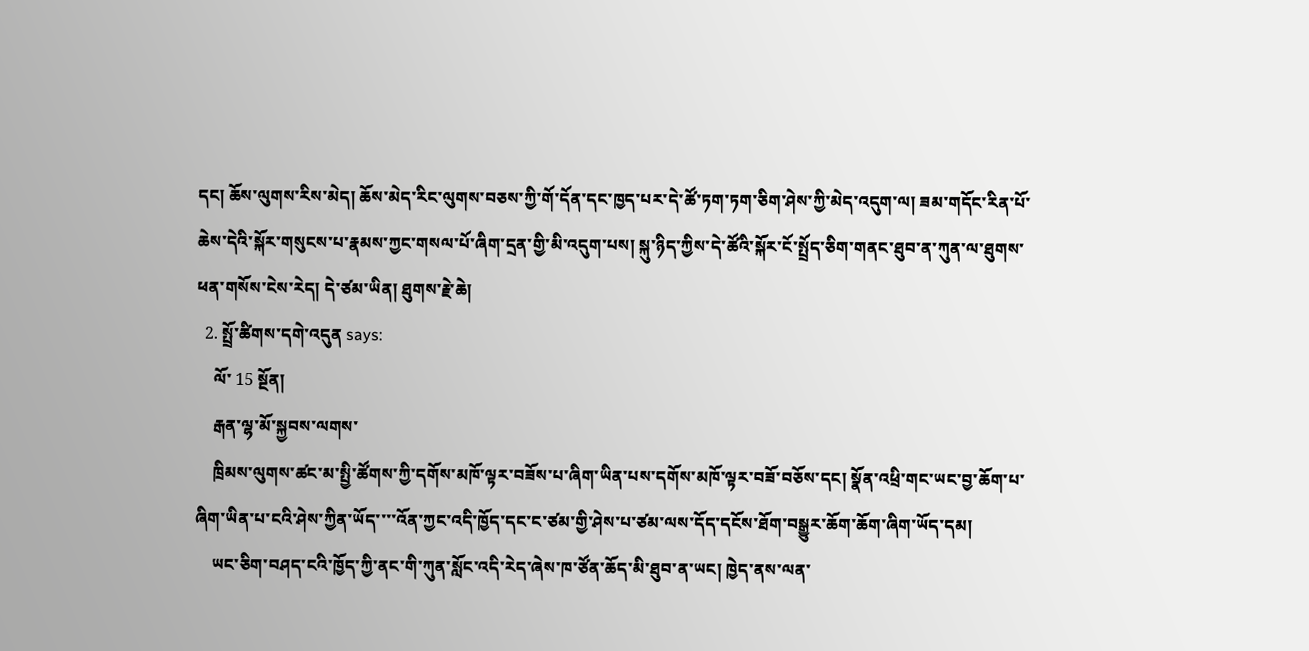དང། ཆོས་ལུགས་རིས་མེད། ཆོས་མེད་རིང་ལུགས་བཅས་ཀྱི་གོ་དོན་དང་ཁྱད་པར་དེ་ཚོ་ཏག་ཏག་ཅིག་ཤེས་ཀྱི་མེད་འདུག་ལ། ཟམ་གདོང་རིན་པོ་ཆེས་དེའི་སྐོར་གསུངས་པ་རྣམས་ཀྱང་གསལ་པོ་ཞིག་དྲན་གྱི་མི་འདུག་པས། སྐུ་ཉིད་ཀྱིས་དེ་ཚོའི་སྐོར་ངོ་སྤྲོད་ཅིག་གནང་ཐུབ་ན་ཀུན་ལ་ཐུགས་ཕན་གསོས་ངེས་རེད། དེ་ཙམ་ཡིན། ཐུགས་རྗེ་ཆེ།
  2. སྤྲོ་ཚིགས་དགེ་འདུན says:
    ལོ་ 15 སྔོན།
    རྒན་ལྷ་མོ་སྐྱབས་ལགས་
    ཁྲིམས་ལུགས་ཚང་མ་སྤྱི་ཚོགས་ཀྱི་དགོས་མཁོ་ལྟར་བཟོས་པ་ཞིག་ཡིན་པས་དགོས་མཁོ་ལྟར་བཟོ་བཅོས་དང། སྣོན་འཕྲི་གང་ཡང་བྱ་ཆོག་པ་ཞིག་ཡིན་པ་ངའི་ཤེས་ཀྱིན་ཡོད་་་་འོན་ཀྱང་འདི་ཁྱོད་དང་ང་ཙམ་གྱི་ཤེས་པ་ཙམ་ལས་དོད་དངོས་ཐོག་བསྒྱུར་ཆོག་ཆོག་ཞིག་ཡོད་དམ།
    ཡང་ཅིག་བཤད་ངའི་ཁྱོད་ཀྱི་ནང་གི་ཀུན་སློང་འདི་རེད་ཞེས་ཁ་ཙོན་ཆོད་མི་ཐུབ་ན་ཡང། ཁྱེད་ནས་ལན་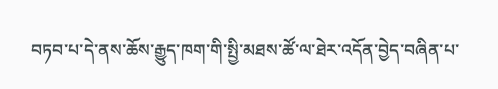བཏབ་པ་དེ་ནས་ཆོས་རྒྱུད་ཁག་གི་སྤྱི་མཐས་ཚོ་ལ་ཐེར་འདོན་བྱེད་བཞིན་པ་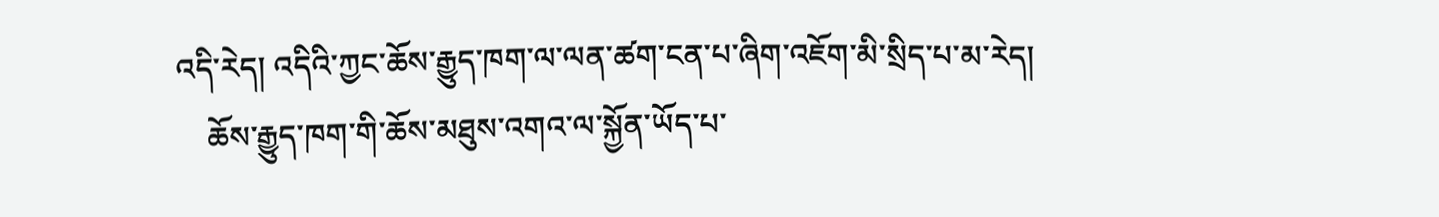འདི་རེད། འདིའི་ཀྱང་ཆོས་རྒྱུད་ཁག་ལ་ལན་ཚག་ངན་པ་ཞིག་འཇོག་མི་སྲིད་པ་མ་རེད།
    ཆོས་རྒྱུད་ཁག་གི་ཆོས་མཐུས་འགའ་ལ་སྐྱོན་ཡོད་པ་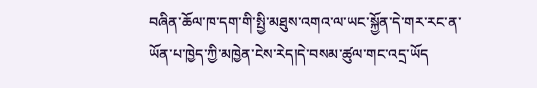བཞིན་ཆོལ་ཁ་དག་གི་སྤྱི་མཐུས་འགའ་ལ་ཡང་སྐྱོན་དེ་གར་རང་ན་ཡོན་པ་ཁྱེད་ཀྱི་མཁྱེན་ངེས་རེད།དེ་བསམ་ཚུལ་གང་འདྲ་ཡོད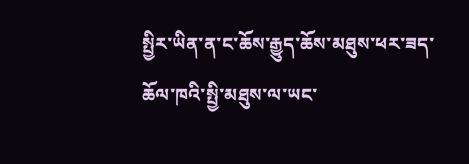སྤྱིར་ཡིན་ན་ང་ཆོས་རྒྱུད་ཆོས་མཐུས་ཕར་ཟད་ཆོལ་ཁའི་སྤྱི་མཐུས་ལ་ཡང་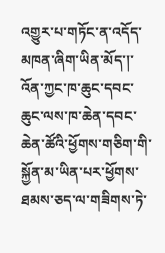འགྱུར་པ་གཏོང་ན་འདོད་མཁན་ཞིག་ཡིན་མོད་།་འོན་ཀྱང་ཁ་ཆུང་དབང་ཆུང་ལས་ཁ་ཆེན་དབང་ཆེན་ཚོའི་ཕྱོགས་གཅིག་གི་སྐྱོན་མ་ཡིན་པར་ཕྱོགས་ཐམས་ཅད་ལ་གཟིགས་ཏེ་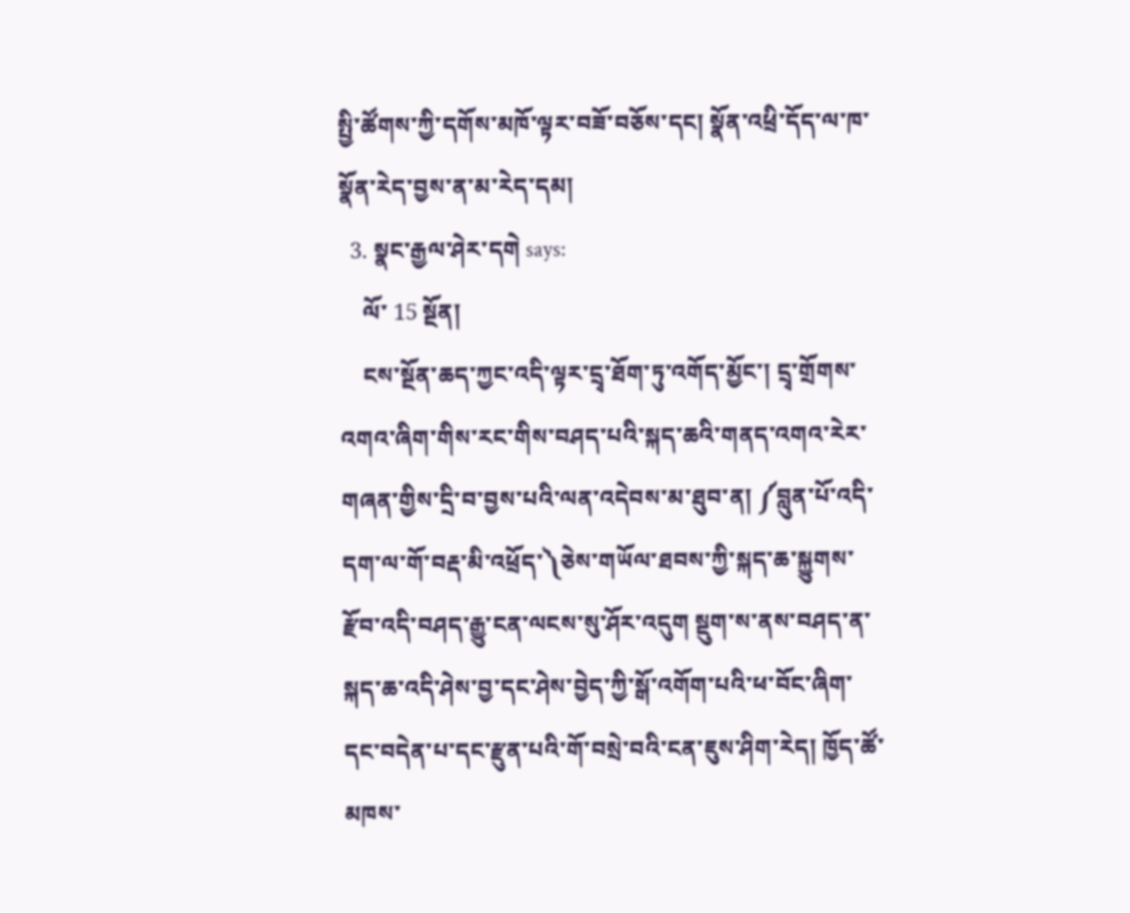སྤྱི་ཚོགས་ཀྱི་དགོས་མཁོ་ལྟར་བཟོ་བཅོས་དང། སྣོན་འཕྲི་དོད་ལ་ཁ་སྣོན་རེད་བྱས་ན་མ་རེད་དམ།
  3. སྣང་རྒྱལ་ཤེར་དགེ says:
    ལོ་ 15 སྔོན།
    ངས་སྔོན་ཆད་ཀྱང་འདི་ལྟར་དྲྭ་ཐོག་ཏུ་འགོད་མྱོང་། དྲྭ་གྲོགས་འགའ་ཞིག་གིས་རང་གིས་བཤད་པའི་སྐད་ཆའི་གནད་འགའ་རེར་གཞན་གྱིས་དྲི་བ་བྱས་པའི་ལན་འདེབས་མ་ཐུབ་ན། ༼བླུན་པོ་འདི་དག་ལ་གོ་བརྡ་མི་འཕྲོད་༽ཅེས་གཡོལ་ཐབས་ཀྱི་སྐད་ཆ་སྐྱུགས་རྫོབ་འདི་བཤད་རྒྱུ་ངན་ལངས་སུ་ཤོར་འདུག སྡུག་ས་ནས་བཤད་ན་སྐད་ཆ་འདི་ཤེས་བྱ་དང་ཤེས་བྱེད་ཀྱི་སྒོ་འགོག་པའི་ཕ་བོང་ཞིག་དང་བདེན་པ་དང་རྫུན་པའི་གོ་བསྲེ་བའི་ངན་ཇུས་ཤིག་རེད། ཁྱོད་ཚོ་མཁས་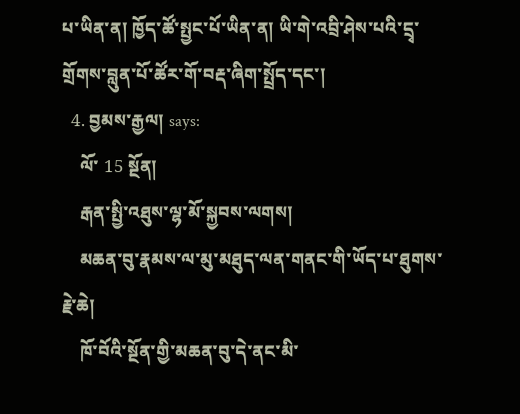པ་ཡིན་ན། ཁྱོད་ཚོ་སྤྱང་པོ་ཡིན་ན། ཡི་གེ་འབྲི་ཤེས་པའི་དྲྭ་གྲོགས་བླུན་པོ་ཚོར་གོ་བརྡ་ཞིག་སྤྲོད་དང་།
  4. བྱམས་རྒྱལ། says:
    ལོ་ 15 སྔོན།
    རྒན་སྤྱི་འཐུས་ལྷ་མོ་སྐྱབས་ལགས།
    མཆན་བུ་རྣམས་ལ་མུ་མཐུད་ལན་གནང་གི་ཡོད་པ་ཐུགས་རྗེ་ཆེ།
    ཁོ་བོའི་སྔོན་གྱི་མཆན་བུ་དེ་ནང་མི་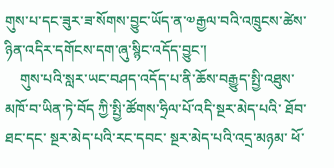གུས་པ་དང་ཟུར་ཟ་སོགས་བྱུང་ཡོད་ན་༧རྒྱལ་བའི་འཁྲུངས་ཚེས་ཉིན་འདིར་དགོངས་དག་ཞུ་སྙིང་འདོད་བྱུང་།
    གུས་པའི་སླར་ཡང་བཤད་འདོད་པ་ནི་ཆོས་བརྒྱུད་སྤྱི་འཐུས་མཁོ་བ་ཡིན་ཏེ་བོད ཀྱི་སྤྱི་ཚོགས་ཧྲིལ་པོ་འདི་སྔར་མེད་པའི་ ཐོབ་ཐང་དང་ སྔར་མེད་པའི་རང་དབང་ སྔར་མེད་པའི་འདྲ་མཉམ་ ཕོ་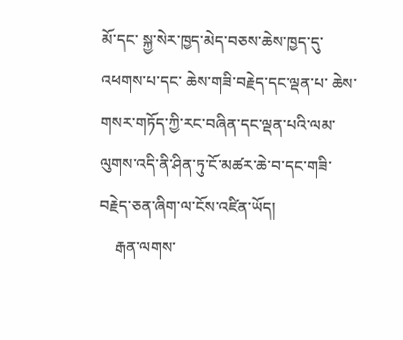མོ་དང་ སྐྱ་སེར་ཁྱད་མེད་བཅས་ཆེས་ཁྱད་དུ་འཕགས་པ་དང་ ཆེས་གཟི་བརྗེད་དང་ལྡན་པ་ ཆེས་གསར་གཏོད་ཀྱི་རང་བཞིན་དང་ལྡན་པའི་ལམ་ལུགས་འདི་ནི་ཤིན་ཏུ་ངོ་མཚར་ཆེ་བ་དང་གཟི་བརྗེད་ཅན་ཞིག་ལ་ངོས་འཛིན་ཡོད།
    རྒན་ལགས་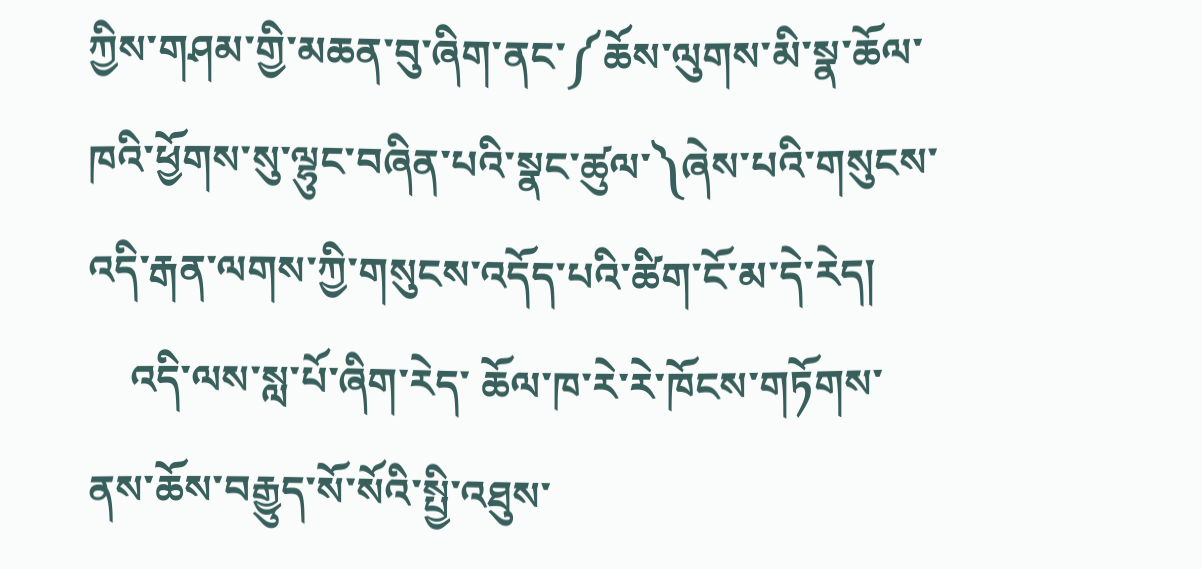ཀྱིས་གཤམ་གྱི་མཆན་བུ་ཞིག་ནང་༼ཆོས་ལུགས་མི་སྣ་ཆོལ་ཁའི་ཕྱོགས་སུ་ལྷུང་བཞིན་པའི་སྣང་ཚུལ་༽ཞེས་པའི་གསུངས་འདི་རྒན་ལགས་ཀྱི་གསུངས་འདོད་པའི་ཚིག་ངོ་མ་དེ་རེད།
    འདི་ལས་སླ་པོ་ཞིག་རེད་ ཆོལ་ཁ་རེ་རེ་ཁོངས་གཏོགས་ནས་ཆོས་བརྒྱུད་སོ་སོའི་སྤྱི་འཐུས་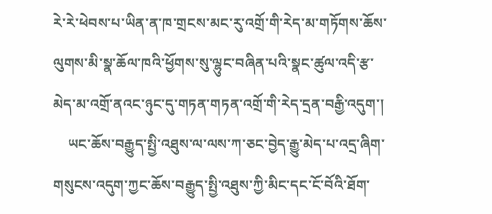རེ་རེ་ཕེབས་པ་ཡིན་ན་ཁ་གྲངས་མང་རུ་འགྲོ་གི་རེད་མ་གཏོགས་ཆོས་ལུགས་མི་སྣ་ཆོལ་ཁའི་ཕྱོགས་སུ་ལྷུང་བཞིན་པའི་སྣང་ཚུལ་འདི་རྩ་མེད་མ་འགྲོ་ནའང་ཉུང་དུ་གཏན་གཏན་འགྲོ་གི་རེད་དྲན་བརྒྱི་འདུག་།
    ཡང་ཆོས་བརྒྱུད་སྤྱི་འཐུས་ལ་ལས་ཀ་ཅང་བྱེད་རྒྱུ་མེད་པ་འདྲ་ཞིག་གསུངས་འདུག་ཀྱང་ཆོས་བརྒྱུད་སྤྱི་འཐུས་ཀྱི་མིང་དང་ངོ་བོའི་ཐོག་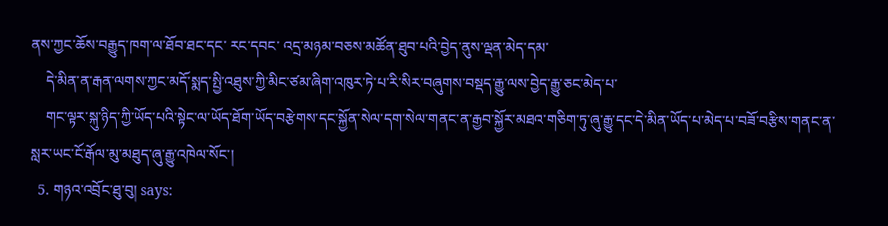ནས་ཀྱང་ཆོས་བརྒྱུད་ཁག་ལ་ཐོབ་ཐང་དང་ རང་དབང་ འདྲ་མཉམ་བཅས་མཚོན་ཐུབ་པའི་བྱེད་ནུས་ལྡན་མེད་དམ་
    དེ་མིན་ན་རྒན་ལགས་ཀྱང་མདོ་སྨད་སྤྱི་འཐུས་ཀྱི་མིང་ཙམ་ཞིག་འཁུར་ཏེ་པ་རི་སིར་བཞུགས་བསྡད་རྒྱུ་ལས་བྱེད་རྒྱུ་ཅང་མེད་པ་
    གང་ལྟར་སྐུ་ཉིད་ཀྱི་ཡོད་པའི་སྟེང་ལ་ཡོད་ཐོག་ཡོད་བརྩེགས་དང་སྐྱོན་སེལ་དག་སེལ་གནང་ན་རྒྱབ་སྐྱོར་མཐའ་གཅིག་ཏུ་ཞུ་རྒྱུ་དང་དེ་མིན་ཡོད་པ་མེད་པ་བཟོ་བརྩིས་གནང་ན་སླར་ཡང་ངོ་རྒོལ་མུ་མཐུད་ཞུ་རྒྱུ་འཁེལ་སོང་།
  5. གཉའ་འབྲོང་ཐུ་བུ། says: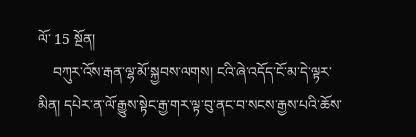ལོ་ 15 སྔོན།
    བཀུར་འོས་རྒན་ལྷ་མོ་སྐྱབས་ལགས། ངའི་ཞེ་འདོད་ངོ་མ་དེ་ལྟར་མིན། དཔེར་ན་ལོ་རྒྱུས་སྟེང་རྒྱ་གར་ལྟ་བུ་ནང་བ་སངས་རྒྱས་པའི་ཆོས་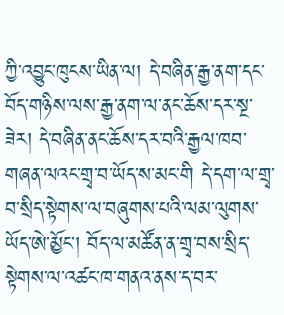ཀྱི་འབྱུང་ཁུངས་ཡིན་ལ། དེ་བཞིན་རྒྱ་ནག་དང་བོད་གཉིས་ལས་རྒྱ་ནག་ལ་ནང་ཆོས་དར་སྔ་ཟེར། དེ་བཞིན་ནང་ཆོས་དར་བའི་རྒྱལ་ཁབ་གཞན་ལའང་གྲྭ་བ་ཡོད་ས་མང་གི དེ་དག་ལ་གྲྭ་བ་སྲིད་སྟེགས་ལ་བཞུགས་པའི་ལམ་ལུགས་ཡོད་ཨེ་མྱོང་། བོད་ལ་མཚོན་ན་གྲྭ་བས་སྲིད་སྟེགས་ལ་འཚང་ཁ་གནའ་ནས་ད་བར་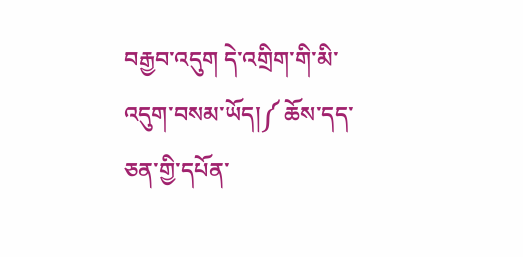བརྒྱབ་འདུག དེ་འགྲིག་གི་མི་འདུག་བསམ་ཡོད།༼ ཆོས་དད་ཅན་གྱི་དཔོན་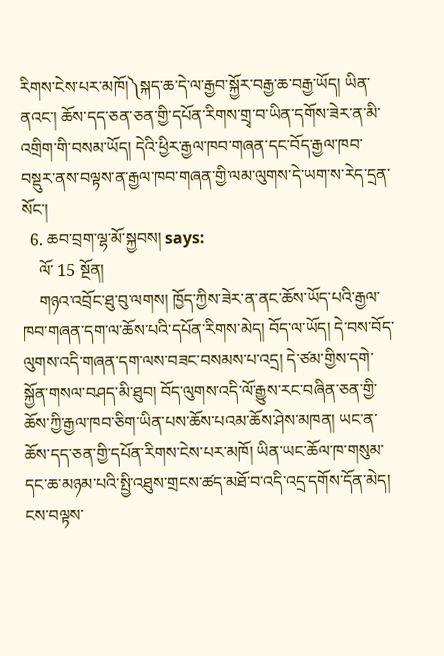རིགས་ངེས་པར་མཁོ།༽སྐད་ཆ་དེ་ལ་རྒྱབ་སྐྱོར་བརྒྱ་ཆ་བརྒྱ་ཡོད། ཡིན་ནའང་། ཆོས་དད་ཅན་ཅན་གྱི་དཔོན་རིགས་གྲྭ་བ་ཡིན་དགོས་ཟེར་ན་མི་འགྲིག་གི་བསམ་ཡོད། དེའི་ཕྱིར་རྒྱལ་ཁབ་གཞན་དང་བོད་རྒྱལ་ཁབ་བསྡུར་ནས་བལྟས་ན་རྒྱལ་ཁབ་གཞན་གྱི་ལམ་ལུགས་དེ་ཡག་ས་རེད་དྲན་སོང་།
  6. ཆབ་བྲག་ལྷ་མོ་སྐྱབས། says:
    ལོ་ 15 སྔོན།
    གཉའ་འབྲོང་ཐུ་བུ་ལགས། ཁྱོད་ཀྱིས་ཟེར་ན་ནང་ཆོས་ཡོད་པའི་རྒྱལ་ཁབ་གཞན་དག་ལ་ཆོས་པའི་དཔོན་རིགས་མེད། བོད་ལ་ཡོད། དེ་བས་བོད་ལུགས་འདི་གཞན་དག་ལས་བཟང་བསམས་པ་འདྲ། དེ་ཙམ་གྱིས་དགེ་སྐྱོན་གསལ་བཤད་མི་ཐུབ། བོད་ལུགས་འདི་ལོ་རྒྱུས་རང་བཞིན་ཅན་གྱི་ཆོས་ཀྱི་རྒྱལ་ཁབ་ཅིག་ཡིན་པས་ཆོས་པའམ་ཆོས་ཤེས་མཁན། ཡང་ན་ཆོས་དད་ཅན་གྱི་དཔོན་རིགས་ངེས་པར་མཁོ། ཡིན་ཡང་ཆོལ་ཁ་གསུམ་དང་ཆ་མཉམ་པའི་སྤྱི་འཐུས་གྲངས་ཚད་མཐོ་བ་འདི་འདྲ་དགོས་དོན་མེད། ངས་བལྟས་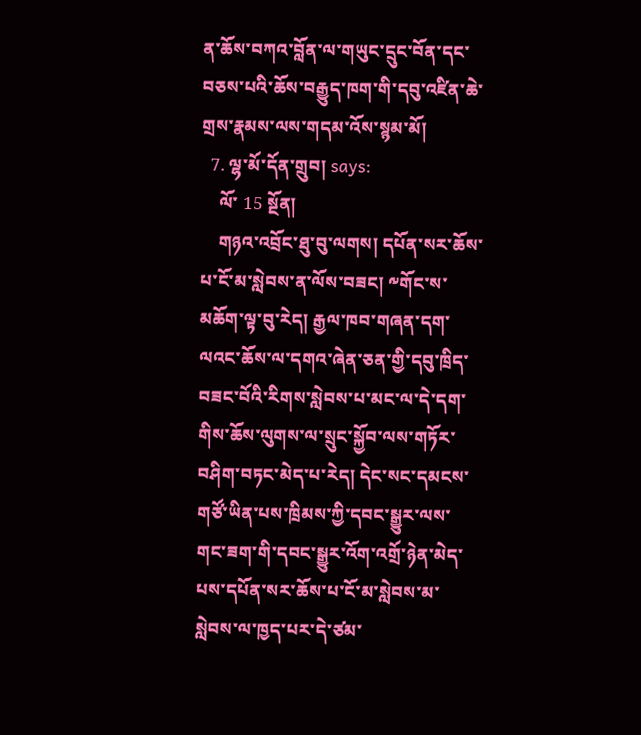ན་ཆོས་བཀའ་བློན་ལ་གཡུང་དྲུང་བོན་དང་བཅས་པའི་ཆོས་བརྒྱུད་ཁག་གི་དབུ་འཛིན་ཆེ་གྲས་རྣམས་ལས་གདམ་འོས་སྙམ་མོ།
  7. ལྷ་མོ་དོན་གྲུབ། says:
    ལོ་ 15 སྔོན།
    གཉའ་འབྲོང་ཐུ་བུ་ལགས། དཔོན་སར་ཆོས་པ་ངོ་མ་སླེབས་ན་ལོས་བཟང། ༸གོང་ས་མཆོག་ལྟ་བུ་རེད། རྒྱལ་ཁབ་གཞན་དག་ལའང་ཆོས་ལ་དགའ་ཞེན་ཅན་གྱི་དབུ་ཁྲིད་བཟང་བོའི་རིགས་སླེབས་པ་མང་ལ་དེ་དག་གིས་ཆོས་ལུགས་ལ་སྲུང་སྐྱོབ་ལས་གཏོར་བཤིག་བཏང་མེད་པ་རེད། དེང་སང་དམངས་གཙོ་ཡིན་པས་ཁྲིམས་ཀྱི་དབང་སྒྱུར་ལས་གང་ཟག་གི་དབང་སྒྱུར་འོག་འགྲོ་ཉེན་མེད་པས་དཔོན་སར་ཆོས་པ་ངོ་མ་སླེབས་མ་སླེབས་ལ་ཁྱད་པར་དེ་ཙམ་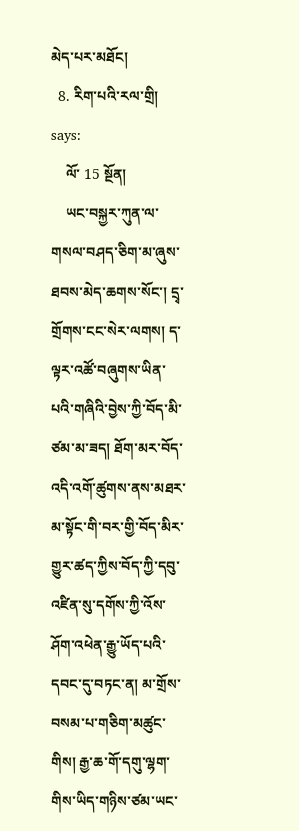མེད་པར་མཐོང།
  8. རིག་པའི་རལ་གྲི། says:
    ལོ་ 15 སྔོན།
    ཡང་བསྐྱར་ཀུན་ལ་གསལ་བཤད་ཅིག་མ་ཞུས་ཐབས་མེད་ཆགས་སོང་། དྲྭ་གྲོགས་ངང་སེར་ལགས། ད་ལྟར་འཚོ་བཞུགས་ཡིན་པའི་གཞིའི་བྱེས་ཀྱི་བོད་མི་ཙམ་མ་ཟད། ཐོག་མར་བོད་འདི་འགོ་ཚུགས་ནས་མཐར་མ་སྟོང་གི་བར་གྱི་བོད་མིར་གྱུར་ཚད་ཀྱིས་བོད་ཀྱི་དབུ་འཛིན་སུ་དགོས་ཀྱི་འོས་ཤོག་འཕེན་རྒྱུ་ཡོད་པའི་དབང་དུ་བཏང་ན། མ་གྲོས་བསམ་པ་གཅིག་མཚུང་གིས། རྒྱ་ཆ་གོ་དགུ་ལྷག་གིས་ཡིད་གཉིས་ཙམ་ཡང་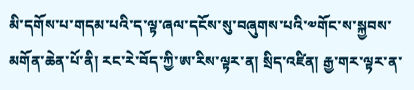མི་དགོས་པ་གདམ་པའི་ད་ལྟ་ཞལ་དངོས་སུ་བཞུགས་པའི་༧གོང་ས་སྐྱབས་མགོན་ཆེན་པོ་ནི། རང་རེ་བོད་ཀྱི་ཨ་རིས་ལྟར་ན། སྲིད་འཛིན། རྒྱ་གར་ལྟར་ན་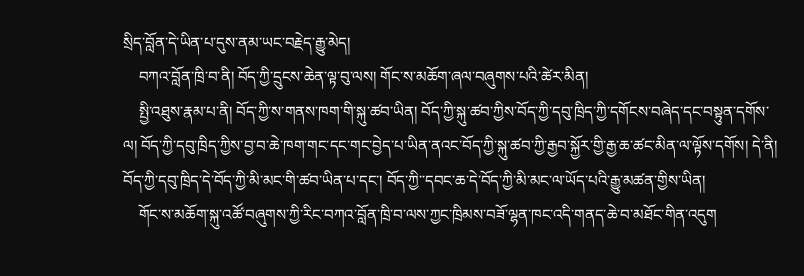སྲིད་བློན་དེ་ཡིན་པ་དུས་ནམ་ཡང་བརྗེད་རྒྱུ་མེད།
    བཀའ་བློན་ཁྲི་བ་ནི། བོད་ཀྱི་དྲུངས་ཆེན་ལྟ་བུ་ལས། གོང་ས་མཆོག་ཞལ་བཞུགས་པའི་ཚེར་མིན།
    སྤྱི་འཐུས་རྣམ་པ་ནི། བོད་ཀྱི་ས་གནས་ཁག་གི་སྐུ་ཚབ་ཡིན། བོད་ཀྱི་སྐུ་ཚབ་ཀྱིས་བོད་ཀྱི་དབུ་ཁྲིད་ཀྱི་དགོངས་བཞེད་དང་བསྟུན་དགོས་ལ། བོད་ཀྱི་དབུ་ཁྲིད་ཀྱིས་བྱ་བ་ཆེ་ཁག་གང་དང་གང་བྱེད་པ་ཡིན་ནའང་བོད་ཀྱི་སྐུ་ཚབ་ཀྱི་རྒྱབ་སྐྱོར་གྱི་རྒྱ་ཆ་ཚང་མིན་ལ་ལྟོས་དགོས། དེ་ནི། བོད་ཀྱི་དབུ་ཁྲིད་དེ་བོད་ཀྱི་མི་མང་གི་ཚབ་ཡིན་པ་དང་། བོད་ཀྱི་་དབང་ཆ་དེ་བོད་ཀྱི་མི་མང་ལ་ཡོད་པའི་རྒྱུ་མཚན་གྱིས་ཡིན།
    གོང་ས་མཆོག་སྐུ་འཚོ་བཞུགས་ཀྱི་རིང་བཀའ་བློན་ཁྲི་བ་ལས་ཀྱང་ཁྲིམས་བཟོ་ལྷན་ཁང་འདི་གནད་ཆེ་བ་མཐོང་གིན་འདུག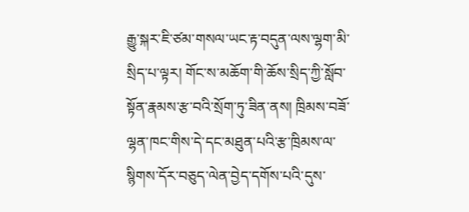རྒྱུ་སྐར་ཇི་ཙམ་གསལ་ཡང་རྟ་བདུན་ལས་ལྷག་མི་སྲིད་པ་ལྟར། གོང་ས་མཆོག་གི་ཆོས་སྲིད་ཀྱི་སློབ་སྟོན་རྣམས་རྩ་བའི་སྲོག་ཏུ་ཟིན་ནས། ཁྲིམས་བཟོ་ལྷན་ཁང་གིས་དེ་དང་མཐུན་པའི་རྩ་ཁྲིམས་ལ་སྙིགས་དོར་བཅུད་ལེན་བྱེད་དགོས་པའི་དུས་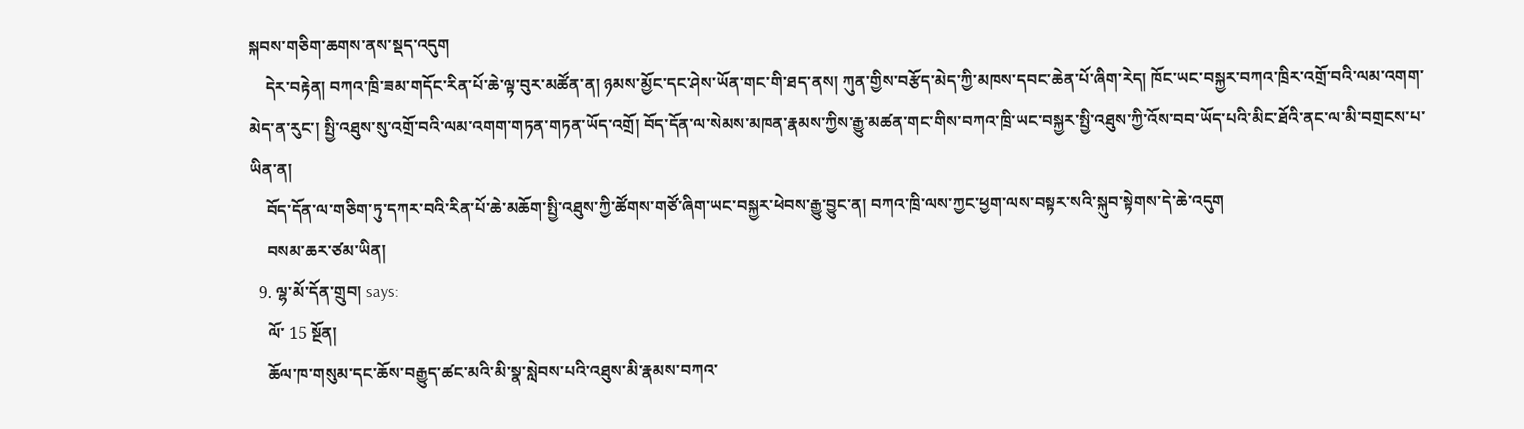སྐབས་གཅིག་ཆགས་ནས་སྡད་འདུག
    དེར་བརྟེན། བཀའ་ཁྲི་ཟམ་གདོང་རིན་པོ་ཆེ་ལྟ་བུར་མཚོན་ན། ཉམས་མྱོང་དང་ཤེས་ཡོན་གང་གི་ཐད་ནས། ཀུན་གྱིས་བརྩོད་མེད་ཀྱི་མཁས་དབང་ཆེན་པོ་ཞིག་རེད། ཁོང་ཡང་བསྐྱར་བཀའ་ཁྲིར་འགྲོ་བའི་ལམ་འགག་མེད་ན་རུང་། སྤྱི་འཐུས་སུ་འགྲོ་བའི་ལམ་འགག་གཏན་གཏན་ཡོད་འགྲོ། བོད་དོན་ལ་སེམས་མཁན་རྣམས་ཀྱིས་རྒྱུ་མཚན་གང་གིས་བཀའ་ཁྲི་ཡང་བསྐྱར་སྤྱི་འཐུས་ཀྱི་འོས་བབ་ཡོད་པའི་མིང་ཐོའི་ནང་ལ་མི་བགྲངས་པ་ཡིན་ན།
    བོད་དོན་ལ་གཅིག་ཏུ་དཀར་བའི་རིན་པོ་ཆེ་མཆོག་སྤྱི་འཐུས་ཀྱི་ཚོགས་གཙོ་ཞིག་ཡང་བསྐྱར་ཕེབས་རྒྱུ་བྱུང་ན། བཀའ་ཁྲི་ལས་ཀྱང་ཕྱག་ལས་བསྟར་སའི་སྐུབ་སྟེགས་དེ་ཆེ་འདུག
    བསམ་ཆར་ཙམ་ཡིན།
  9. ལྷ་མོ་དོན་གྲུབ། says:
    ལོ་ 15 སྔོན།
    ཆོལ་ཁ་གསུམ་དང་ཆོས་བརྒྱུད་ཚང་མའི་མི་སྣ་སླེབས་པའི་འཐུས་མི་རྣམས་བཀའ་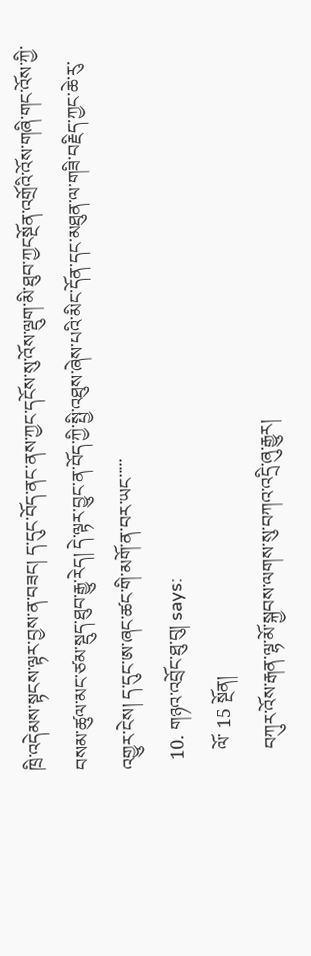ཁྲི་འདེམས་སྟངས་ལྟར་བྱས་ན་བཟང། ད་དུང་བོད་ནང་ནས་ཀྱང་དངོས་སུ་འོས་ལྡུག་མི་ཐུབ་ཀྱངསྔོན་འགྲོའི་འོས་གཞི་གང་འོས་ཀྱི་བསམ་ཚུལ་མང་ཙམ་སྡུད་ཐུབ་རྒྱུ་རེད། དེ་ལྟར་བྱུང་ན་བོད་ཀྱི་སྤྱི་འཐུས་ཞེས་པའི་མིང་དོན་དང་མཐུན་ལ་གཟི་བརྗིད་ཀྱང་ཆེ་རུ་འགྱུར་ངེས། ད་དུང་ཨ་ཞང་ཚང་གི་མགོ་ན་བར་ཡང་་་་་
  10. གཉའ་འབྲོང་ཐུ་བུ། says:
    ལོ་ 15 སྔོན།
    བཀུར་འོས་རྒན་ལྷ་མོ་སྐྱབས་ལགས་སུ་བཀའ་འདྲི་ཞུ་རྒྱུར།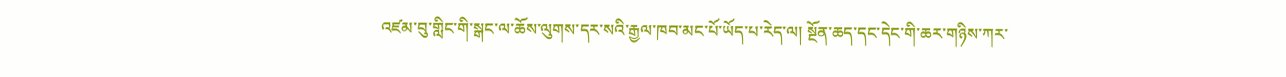འཛམ་བུ་གླིང་གི་སྒང་ལ་ཆོས་ལུགས་དར་སའི་རྒྱལ་ཁབ་མང་པོ་ཡོད་པ་རེད་ལ། སྔོན་ཆད་དང་དེང་གི་ཆར་གཉིས་ཀར་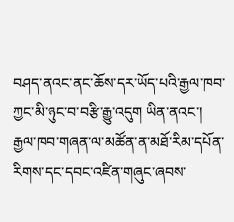བཤད་ནའང་ནང་ཆོས་དར་ཡོད་པའི་རྒྱལ་ཁབ་ཀྱང་མི་ཉུང་བ་བརྩི་རྒྱུ་འདུག ཡིན་ནའང་། རྒྱལ་ཁབ་གཞན་ལ་མཚོན་ན་མཐོ་རིམ་དཔོན་རིགས་དང་དབང་འཛིན་གཞུང་ཞབས་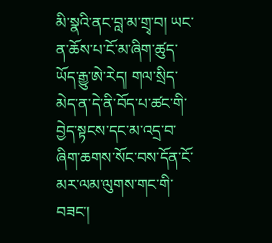མི་སྣའི་ནང་བླ་མ་གྲྭ་བ། ཡང་ན་ཆོས་པ་ངོ་མ་ཞིག་ཚུད་ཡོད་རྒྱུ་ཨེ་རེད། གལ་སྲིད་མེད་ན་དེ་ནི་བོད་པ་ཚང་གི་བྱེད་སྟངས་དང་མ་འདྲ་བ་ཞིག་ཆགས་སོང་བས་དོན་ངོ་མར་ལམ་ལུགས་གང་གི་བཟང་།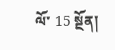ལོ་ 15 སྔོན།